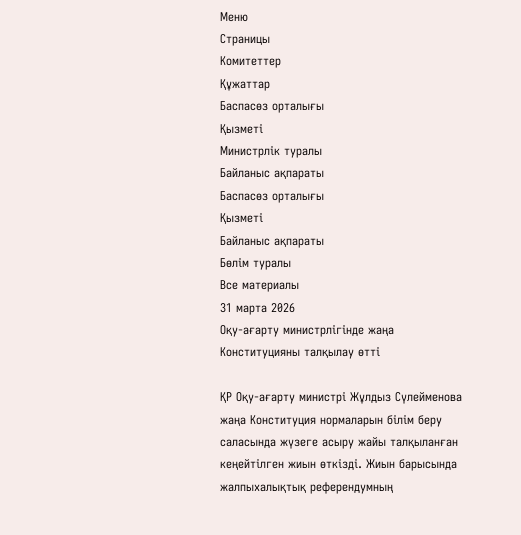Меню
Страницы
Комитеттер
Құжаттар
Баспасөз орталығы
Қызметі
Министрлік туралы
Байланыс ақпараты
Баспасөз орталығы
Қызметі
Байланыс ақпараты
Бөлім туралы
Все материалы
31 марта 2026
Оқу-ағарту министрлігінде жаңа Конституцияны талқылау өтті

ҚР Оқу-ағарту министрі Жұлдыз Сүлейменова жаңа Конституция нормаларын білім беру саласында жүзеге асыру жайы талқыланған кеңейтілген жиын өткізді. Жиын барысында жалпыхалықтық референдумның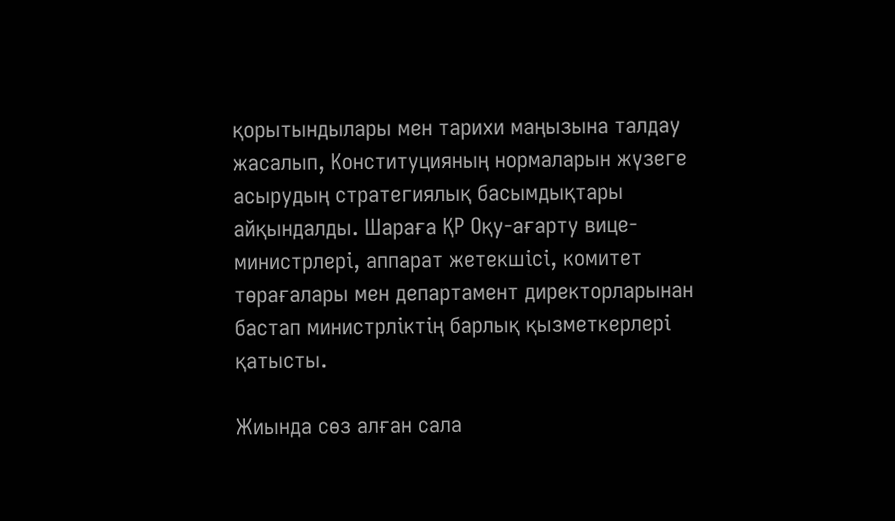қорытындылары мен тарихи маңызына талдау жасалып, Конституцияның нормаларын жүзеге асырудың стратегиялық басымдықтары айқындалды. Шараға ҚР Оқу-ағарту вице-министрлері, аппарат жетекшісі, комитет төрағалары мен департамент директорларынан бастап министрліктің барлық қызметкерлері қатысты.

Жиында сөз алған сала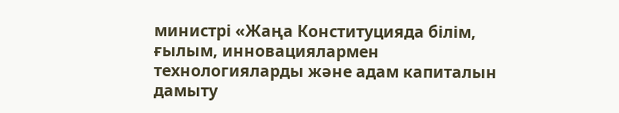министрі «Жаңа Конституцияда білім, ғылым, инновациялармен технологияларды және адам капиталын дамыту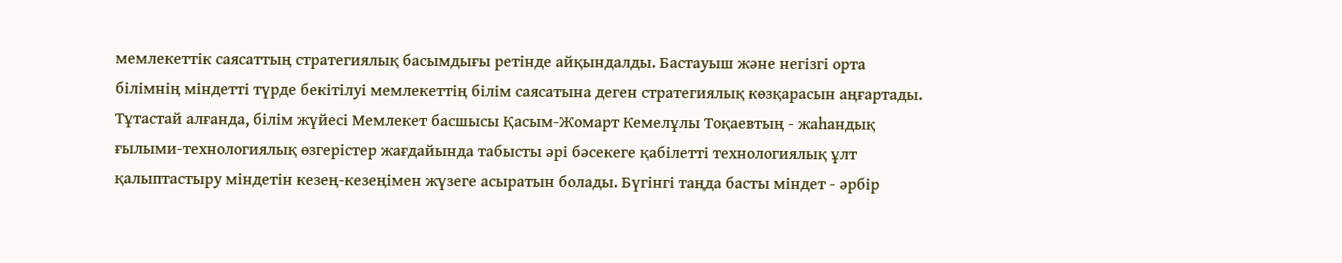мемлекеттік саясаттың стратегиялық басымдығы ретінде айқындалды. Бастауыш және негізгі орта білімнің міндетті түрде бекітілуі мемлекеттің білім саясатына деген стратегиялық көзқарасын аңғартады. Тұтастай алғанда, білім жүйесі Мемлекет басшысы Қасым-Жомарт Кемелұлы Тоқаевтың - жаһандық ғылыми-технологиялық өзгерістер жағдайында табысты әрі бәсекеге қабілетті технологиялық ұлт қалыптастыру міндетін кезең-кезеңімен жүзеге асыратын болады. Бүгінгі таңда басты міндет - әрбір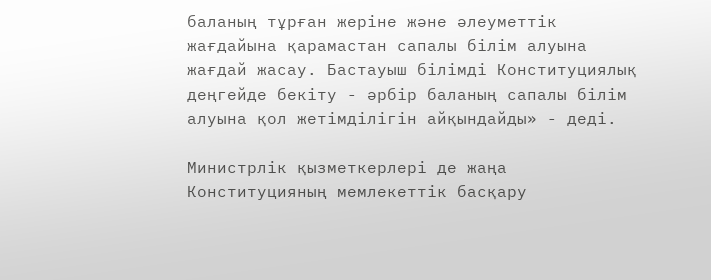баланың тұрған жеріне және әлеуметтік жағдайына қарамастан сапалы білім алуына жағдай жасау. Бастауыш білімді Конституциялық деңгейде бекіту - әрбір баланың сапалы білім алуына қол жетімділігін айқындайды» - деді.

Министрлік қызметкерлері де жаңа Конституцияның мемлекеттік басқару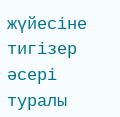жүйесіне тигізер әсері туралы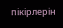пікірлерін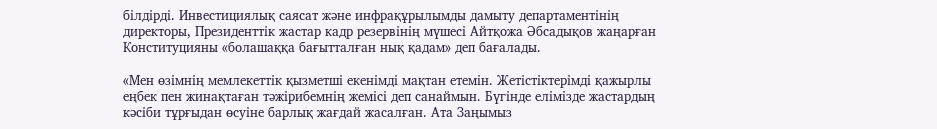білдірді. Инвестициялық саясат және инфрақұрылымды дамыту департаментінің директоры, Президенттік жастар кадр резервінің мүшесі Айтқожа Әбсадықов жаңарған Конституцияны «болашаққа бағытталған нық қадам» деп бағалады.

«Мен өзімнің мемлекеттік қызметші екенімді мақтан етемін. Жетістіктерімді қажырлы еңбек пен жинақтаған тәжірибемнің жемісі деп санаймын. Бүгінде елімізде жастардың кәсіби тұрғыдан өсуіне барлық жағдай жасалған. Ата Заңымыз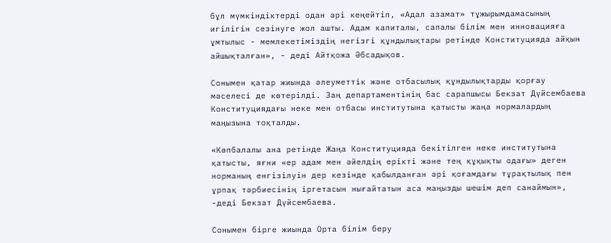бұл мүмкіндіктерді одан әрі кеңейтіп, «Адал азамат» тұжырымдамасының игілігін сезінуге жол ашты. Адам капиталы, сапалы білім мен инновацияға ұмтылыс - мемлекетіміздің негізгі құндылықтары ретінде Конституцияда айқын айшықталған», - деді Айтқожа Әбсадықов.

Сонымен қатар жиында әлеуметтік және отбасылық құндылықтарды қорғау мәселесі де көтерілді. Заң департаментінің бас сарапшысы Бекзат Дүйсембаева Конституциядағы неке мен отбасы институтына қатысты жаңа нормалардың маңызына тоқталды.

«Көпбалалы ана ретінде Жаңа Конституцияда бекітілген неке институтына қатысты, яғни «ер адам мен әйелдің ерікті және тең құқықты одағы» деген норманың енгізілуін дер кезінде қабылданған әрі қоғамдағы тұрақтылық пен ұрпақ тәрбиесінің іргетасын нығайтатын аса маңызды шешім деп санаймын», -деді Бекзат Дүйсембаева.

Сонымен бірге жиында Орта білім беру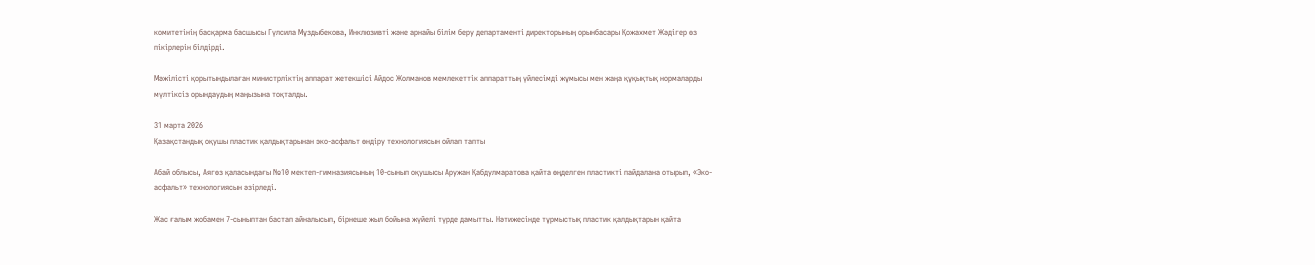комитетінің басқарма басшысы Гүлсила Мұздыбекова, Инклюзивті және арнайы білім беру департаменті директорының орынбасары Қожахмет Жәдігер өз пікірлерін білдірді.

Мәжілісті қорытындылаған министрліктің аппарат жетекшісі Айдос Жолманов мемлекеттік аппараттың үйлесімді жұмысы мен жаңа құқықтық нормаларды мүлтіксіз орындаудың маңызына тоқталды.

31 марта 2026
Қазақстандық оқушы пластик қалдықтарынан эко-асфальт өндіру технологиясын ойлап тапты

Абай облысы, Аягөз қаласындағы №10 мектеп-гимназиясының 10-сынып оқушысы Аружан Қабдулмаратова қайта өңделген пластикті пайдалана отырып, «Эко-асфальт» технологиясын әзірледі.

Жас ғалым жобамен 7-сыныптан бастап айналысып, бірнеше жыл бойына жүйелі түрде дамытты. Нәтижесінде тұрмыстық пластик қалдықтарын қайта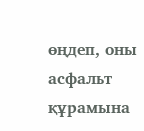өңдеп, оны асфальт құрамына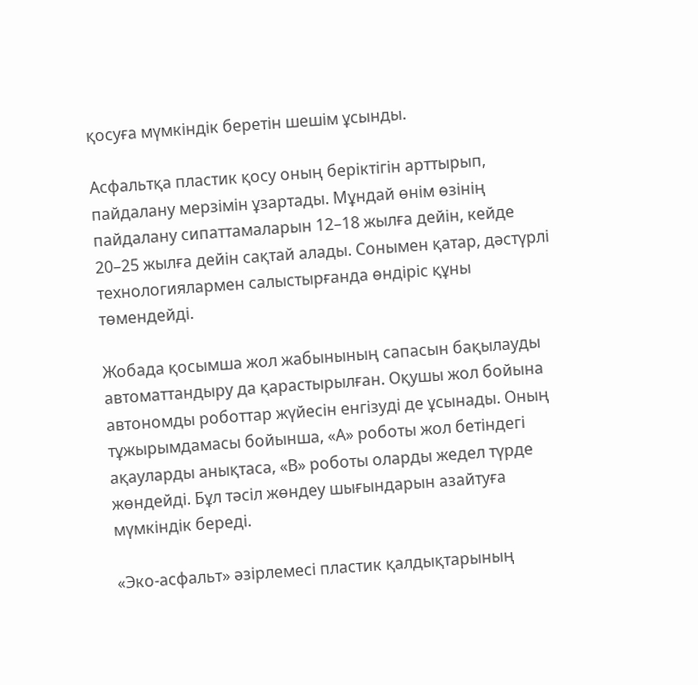қосуға мүмкіндік беретін шешім ұсынды.

Асфальтқа пластик қосу оның беріктігін арттырып, пайдалану мерзімін ұзартады. Мұндай өнім өзінің пайдалану сипаттамаларын 12–18 жылға дейін, кейде 20–25 жылға дейін сақтай алады. Сонымен қатар, дәстүрлі технологиялармен салыстырғанда өндіріс құны төмендейді.

Жобада қосымша жол жабынының сапасын бақылауды автоматтандыру да қарастырылған. Оқушы жол бойына автономды роботтар жүйесін енгізуді де ұсынады. Оның тұжырымдамасы бойынша, «А» роботы жол бетіндегі ақауларды анықтаса, «В» роботы оларды жедел түрде жөндейді. Бұл тәсіл жөндеу шығындарын азайтуға мүмкіндік береді.

«Эко-асфальт» әзірлемесі пластик қалдықтарының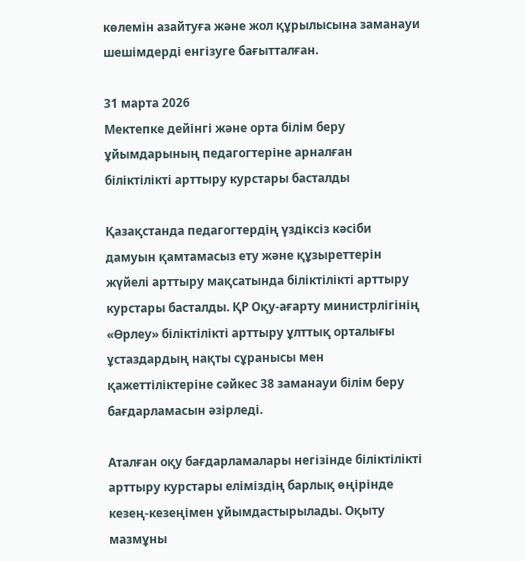көлемін азайтуға және жол құрылысына заманауи шешімдерді енгізуге бағытталған.

31 марта 2026
Мектепке дейінгі және орта білім беру ұйымдарының педагогтеріне арналған біліктілікті арттыру курстары басталды

Қазақстанда педагогтердің үздіксіз кәсіби дамуын қамтамасыз ету және құзыреттерін жүйелі арттыру мақсатында біліктілікті арттыру курстары басталды. ҚР Оқу-ағарту министрлігінің «Өрлеу» біліктілікті арттыру ұлттық орталығы ұстаздардың нақты сұранысы мен қажеттіліктеріне сәйкес 38 заманауи білім беру бағдарламасын әзірледі.

Аталған оқу бағдарламалары негізінде біліктілікті арттыру курстары еліміздің барлық өңірінде кезең-кезеңімен ұйымдастырылады. Оқыту мазмұны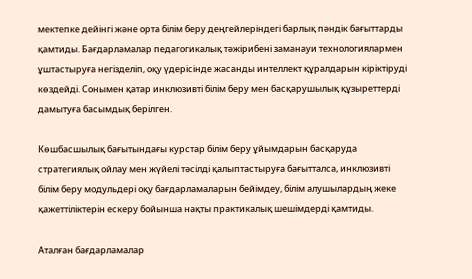мектепке дейінгі және орта білім беру деңгейлеріндегі барлық пәндік бағыттарды қамтиды. Бағдарламалар педагогикалық тәжірибені заманауи технологиялармен ұштастыруға негізделіп, оқу үдерісінде жасанды интеллект құралдарын кіріктіруді көздейді. Сонымен қатар инклюзивті білім беру мен басқарушылық құзыреттерді дамытуға басымдық берілген.

Көшбасшылық бағытындағы курстар білім беру ұйымдарын басқаруда стратегиялық ойлау мен жүйелі тәсілді қалыптастыруға бағытталса, инклюзивті білім беру модульдері оқу бағдарламаларын бейімдеу, білім алушылардың жеке қажеттіліктерін ескеру бойынша нақты практикалық шешімдерді қамтиды.

Аталған бағдарламалар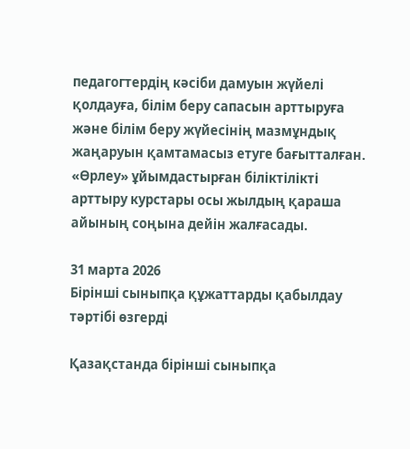педагогтердің кәсіби дамуын жүйелі қолдауға, білім беру сапасын арттыруға және білім беру жүйесінің мазмұндық жаңаруын қамтамасыз етуге бағытталған. «Өрлеу» ұйымдастырған біліктілікті арттыру курстары осы жылдың қараша айының соңына дейін жалғасады.

31 марта 2026
Бірінші сыныпқа құжаттарды қабылдау тәртібі өзгерді

Қазақстанда бірінші сыныпқа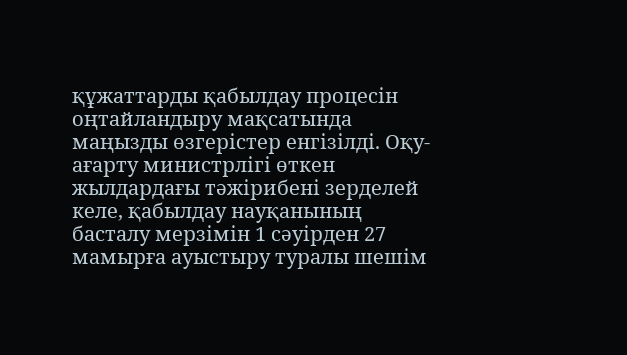құжаттарды қабылдау процесін оңтайландыру мақсатында маңызды өзгерістер енгізілді. Оқу-ағарту министрлігі өткен жылдардағы тәжірибені зерделей келе, қабылдау науқанының басталу мерзімін 1 сәуірден 27 мамырға ауыстыру туралы шешім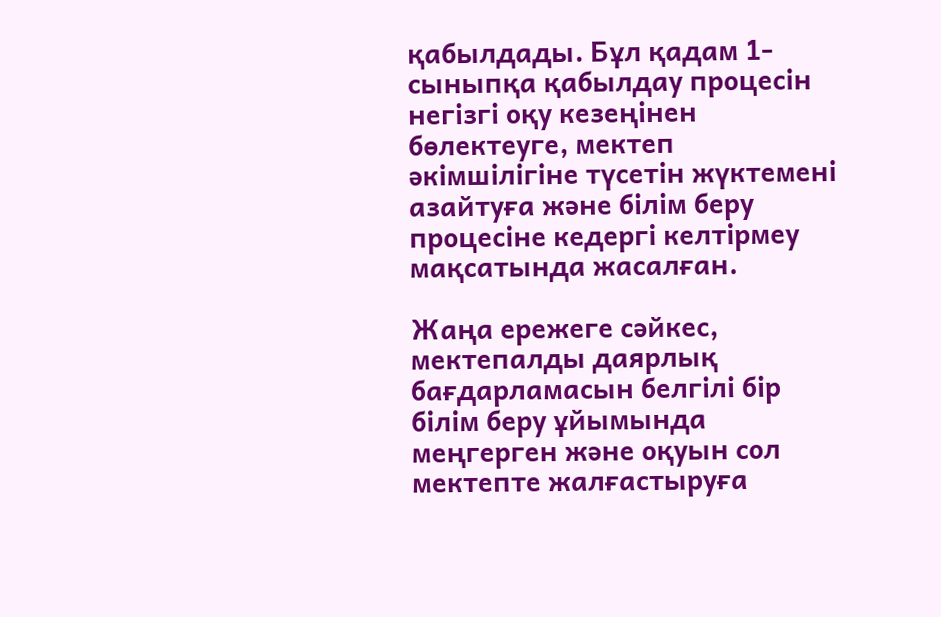қабылдады. Бұл қадам 1- сыныпқа қабылдау процесін негізгі оқу кезеңінен бөлектеуге, мектеп әкімшілігіне түсетін жүктемені азайтуға және білім беру процесіне кедергі келтірмеу мақсатында жасалған.

Жаңа ережеге сәйкес, мектепалды даярлық бағдарламасын белгілі бір білім беру ұйымында меңгерген және оқуын сол мектепте жалғастыруға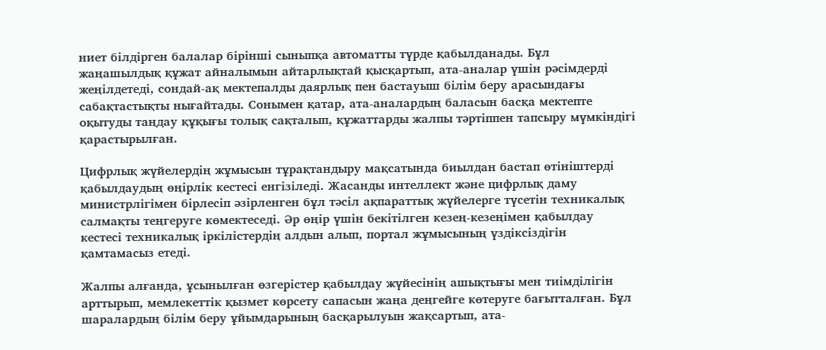ниет білдірген балалар бірінші сыныпқа автоматты түрде қабылданады. Бұл жаңашылдық құжат айналымын айтарлықтай қысқартып, ата-аналар үшін рәсімдерді жеңілдетеді, сондай-ақ мектепалды даярлық пен бастауыш білім беру арасындағы сабақтастықты нығайтады. Сонымен қатар, ата-аналардың баласын басқа мектепте оқытуды таңдау құқығы толық сақталып, құжаттарды жалпы тәртіппен тапсыру мүмкіндігі қарастырылған.

Цифрлық жүйелердің жұмысын тұрақтандыру мақсатында биылдан бастап өтініштерді қабылдаудың өңірлік кестесі енгізіледі. Жасанды интеллект және цифрлық даму министрлігімен бірлесіп әзірленген бұл тәсіл ақпараттық жүйелерге түсетін техникалық салмақты теңгеруге көмектеседі. Әр өңір үшін бекітілген кезең-кезеңімен қабылдау кестесі техникалық іркілістердің алдын алып, портал жұмысының үздіксіздігін қамтамасыз етеді.

Жалпы алғанда, ұсынылған өзгерістер қабылдау жүйесінің ашықтығы мен тиімділігін арттырып, мемлекеттік қызмет көрсету сапасын жаңа деңгейге көтеруге бағытталған. Бұл шаралардың білім беру ұйымдарының басқарылуын жақсартып, ата-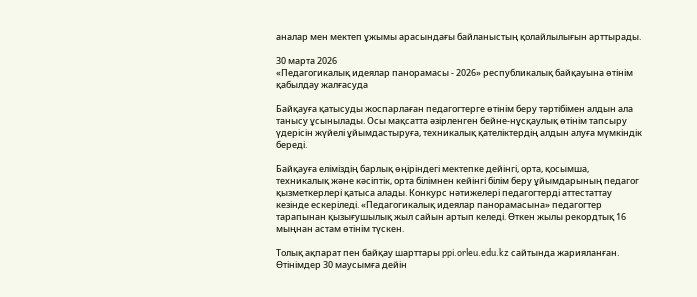аналар мен мектеп ұжымы арасындағы байланыстың қолайлылығын арттырады.

30 марта 2026
«Педагогикалық идеялар панорамасы - 2026» республикалық байқауына өтінім қабылдау жалғасуда

Байқауға қатысуды жоспарлаған педагогтерге өтінім беру тәртібімен алдын ала танысу ұсынылады. Осы мақсатта әзірленген бейне-нұсқаулық өтінім тапсыру үдерісін жүйелі ұйымдастыруға, техникалық қателіктердің алдын алуға мүмкіндік береді.

Байқауға еліміздің барлық өңіріндегі мектепке дейінгі, орта, қосымша, техникалық және кәсіптік, орта білімнен кейінгі білім беру ұйымдарының педагог қызметкерлері қатыса алады. Конкурс нәтижелері педагогтерді аттестаттау кезінде ескеріледі. «Педагогикалық идеялар панорамасына» педагогтер тарапынан қызығушылық жыл сайын артып келеді. Өткен жылы рекордтық 16 мыңнан астам өтінім түскен.

Толық ақпарат пен байқау шарттары ppi.orleu.edu.kz сайтында жарияланған. Өтінімдер 30 маусымға дейін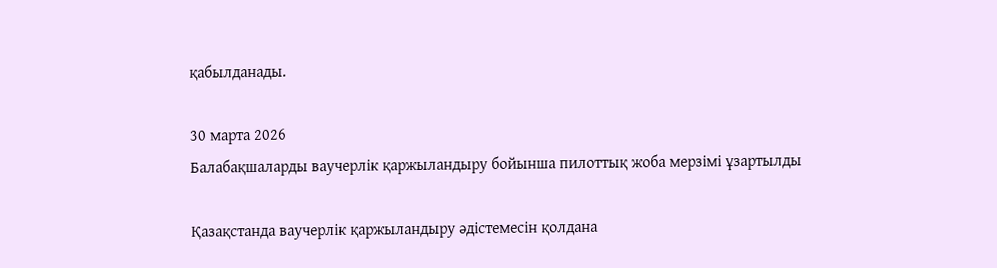қабылданады.

30 марта 2026
Балабақшаларды ваучерлік қаржыландыру бойынша пилоттық жоба мерзімі ұзартылды

Қазақстанда ваучерлік қаржыландыру әдістемесін қолдана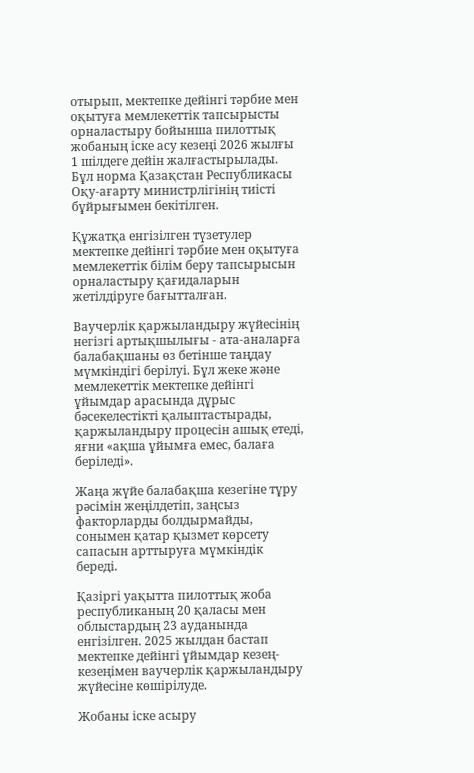отырып, мектепке дейінгі тәрбие мен оқытуға мемлекеттік тапсырысты орналастыру бойынша пилоттық жобаның іске асу кезеңі 2026 жылғы 1 шілдеге дейін жалғастырылады. Бұл норма Қазақстан Республикасы Оқу-ағарту министрлігінің тиісті бұйрығымен бекітілген.

Құжатқа енгізілген түзетулер мектепке дейінгі тәрбие мен оқытуға мемлекеттік білім беру тапсырысын орналастыру қағидаларын жетілдіруге бағытталған.

Ваучерлік қаржыландыру жүйесінің негізгі артықшылығы - ата-аналарға балабақшаны өз бетінше таңдау мүмкіндігі берілуі. Бұл жеке және мемлекеттік мектепке дейінгі ұйымдар арасында дұрыс бәсекелестікті қалыптастырады, қаржыландыру процесін ашық етеді, яғни «ақша ұйымға емес, балаға беріледі».

Жаңа жүйе балабақша кезегіне тұру рәсімін жеңілдетіп, заңсыз факторларды болдырмайды, сонымен қатар қызмет көрсету сапасын арттыруға мүмкіндік береді.

Қазіргі уақытта пилоттық жоба республиканың 20 қаласы мен облыстардың 23 ауданында енгізілген. 2025 жылдан бастап мектепке дейінгі ұйымдар кезең-кезеңімен ваучерлік қаржыландыру жүйесіне көшірілуде.

Жобаны іске асыру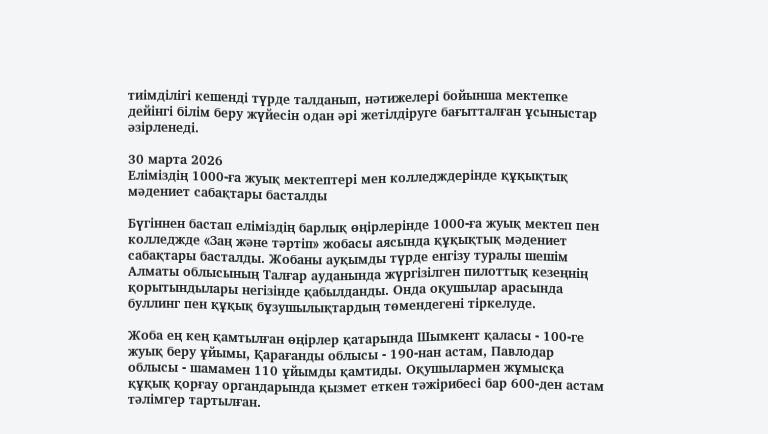тиімділігі кешенді түрде талданып, нәтижелері бойынша мектепке дейінгі білім беру жүйесін одан әрі жетілдіруге бағытталған ұсыныстар әзірленеді.

30 марта 2026
Еліміздің 1000-ға жуық мектептері мен колледждерінде құқықтық мәдениет сабақтары басталды

Бүгіннен бастап еліміздің барлық өңірлерінде 1000-ға жуық мектеп пен колледжде «Заң және тәртіп» жобасы аясында құқықтық мәдениет сабақтары басталды. Жобаны ауқымды түрде енгізу туралы шешім Алматы облысының Талғар ауданында жүргізілген пилоттық кезеңнің қорытындылары негізінде қабылданды. Онда оқушылар арасында буллинг пен құқық бұзушылықтардың төмендегені тіркелуде.

Жоба ең кең қамтылған өңірлер қатарында Шымкент қаласы - 100-ге жуық беру ұйымы, Қарағанды облысы - 190-нан астам, Павлодар облысы - шамамен 110 ұйымды қамтиды. Оқушылармен жұмысқа құқық қорғау органдарында қызмет еткен тәжірибесі бар 600-ден астам тәлімгер тартылған.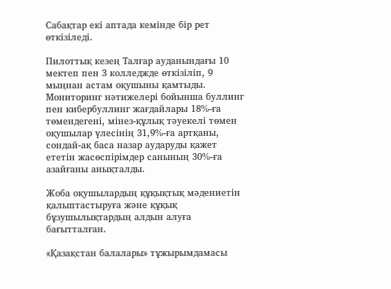Сабақтар екі аптада кемінде бір рет өткізіледі.

Пилоттық кезең Талғар ауданындағы 10 мектеп пен 3 колледжде өткізіліп, 9 мыңнан астам оқушыны қамтыды. Мониторинг нәтижелері бойынша буллинг пен кибербуллинг жағдайлары 18%-ға төмендегені, мінез-құлық тәуекелі төмен оқушылар үлесінің 31,9%-ға артқаны, сондай-ақ баса назар аударуды қажет ететін жасөспірімдер санының 30%-ға азайғаны анықталды.

Жоба оқушылардың құқықтық мәдениетін қалыптастыруға және құқық бұзушылықтардың алдын алуға бағытталған.

«Қазақстан балалары» тұжырымдамасы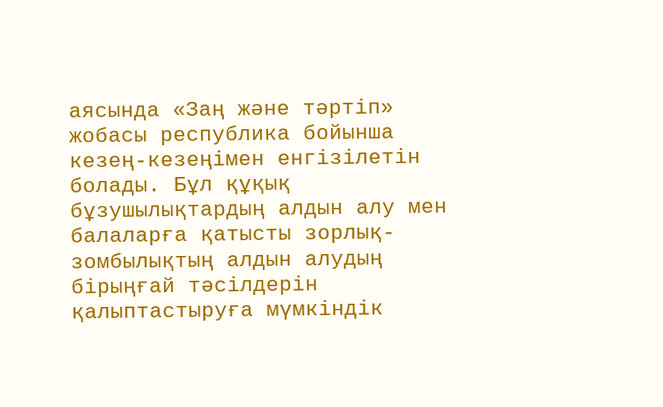аясында «Заң және тәртіп» жобасы республика бойынша кезең-кезеңімен енгізілетін болады. Бұл құқық бұзушылықтардың алдын алу мен балаларға қатысты зорлық-зомбылықтың алдын алудың бірыңғай тәсілдерін қалыптастыруға мүмкіндік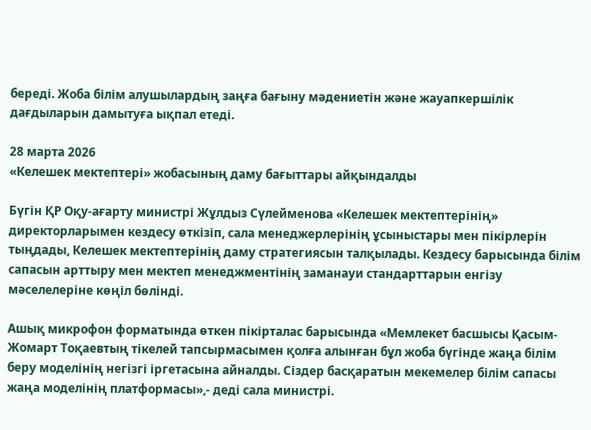береді. Жоба білім алушылардың заңға бағыну мәдениетін және жауапкершілік дағдыларын дамытуға ықпал етеді.

28 марта 2026
«Келешек мектептері» жобасының даму бағыттары айқындалды

Бүгін ҚР Оқу-ағарту министрі Жұлдыз Сүлейменова «Келешек мектептерінің» директорларымен кездесу өткізіп, сала менеджерлерінің ұсыныстары мен пікірлерін тыңдады, Келешек мектептерінің даму стратегиясын талқылады. Кездесу барысында білім сапасын арттыру мен мектеп менеджментінің заманауи стандарттарын енгізу мәселелеріне көңіл бөлінді.

Ашық микрофон форматында өткен пікірталас барысында «Мемлекет басшысы Қасым-Жомарт Тоқаевтың тікелей тапсырмасымен қолға алынған бұл жоба бүгінде жаңа білім беру моделінің негізгі іргетасына айналды. Сіздер басқаратын мекемелер білім сапасы жаңа моделінің платформасы»,- деді сала министрі.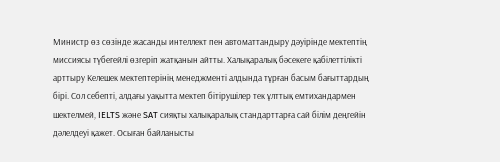Министр өз сөзінде жасанды интеллект пен автоматтандыру дәуірінде мектептің миссиясы түбегейлі өзгеріп жатқанын айтты. Халықаралық бәсекеге қабілеттілікті арттыру Келешек мектептерінің менеджменті алдында тұрған басым бағыттардың бірі. Сол себепті, алдағы уақытта мектеп бітірушілер тек ұлттық емтихандармен шектелмей, IELTS және SAT сияқты халықаралық стандарттарға сай білім деңгейін дәлелдеуі қажет. Осыған байланысты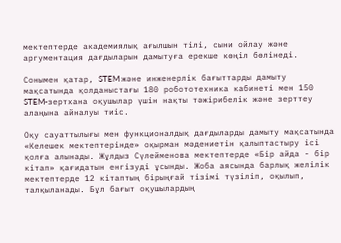мектептерде академиялық ағылшын тілі, сыни ойлау және аргументация дағдыларын дамытуға ерекше көңіл бөлінеді.

Сонымен қатар, STEM және инженерлік бағыттарды дамыту мақсатында қолданыстағы 180 робототехника кабинеті мен 150 STEM-зертхана оқушылар үшін нақты тәжірибелік және зерттеу алаңына айналуы тиіс.

Оқу сауаттылығы мен функционалдық дағдыларды дамыту мақсатында «Келешек мектептерінде» оқырман мәдениетін қалыптастыру ісі қолға алынады. Жұлдыз Сүлейменова мектептерде «Бір айда - бір кітап» қағидатын енгізуді ұсынды. Жоба аясында барлық желілік мектептерде 12 кітаптың бірыңғай тізімі түзіліп, оқылып, талқыланады. Бұл бағыт оқушылардың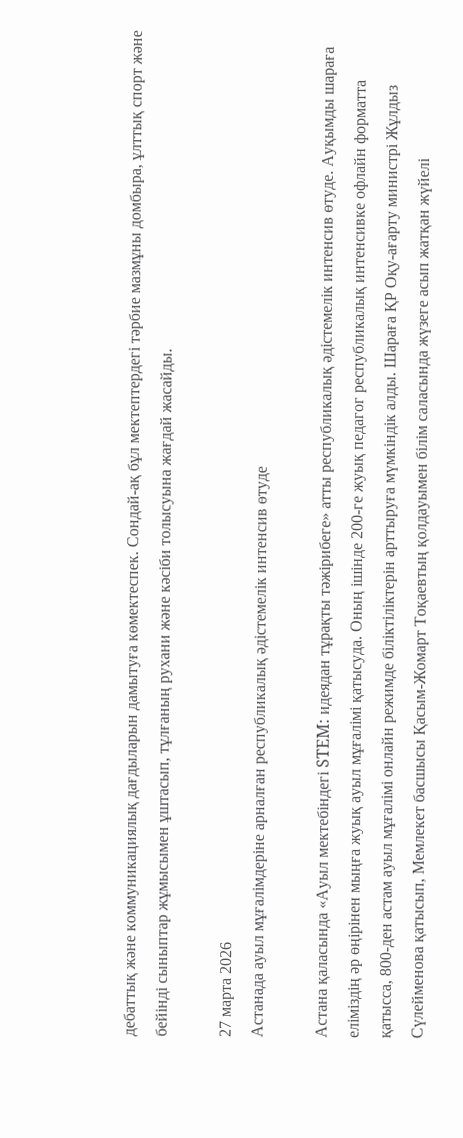дебаттық және коммуникациялық дағдыларын дамытуға көмектеспек. Сондай-ақ бұл мектептердегі тәрбие мазмұны домбыра, ұлттық спорт және бейінді сыныптар жұмысымен ұштасып, тұлғаның рухани және кәсіби толысуына жағдай жасайды.

27 марта 2026
Астанада ауыл мұғалімдеріне арналған республикалық әдістемелік интенсив өтуде

Астана қаласында «Ауыл мектебіндегі STEM: идеядан тұрақты тәжірибеге» атты республикалық әдістемелік интенсив өтуде. Ауқымды шараға еліміздің әр өңірінен мыңға жуық ауыл мұғалімі қатысуда. Оның ішінде 200-ге жуық педагог республикалық интенсивке офлайн форматта қатысса, 800-ден астам ауыл мұғалімі онлайн режимде біліктіліктерін арттыруға мүмкіндік алды. Шараға ҚР Оқу-ағарту министрі Жұлдыз Сүлейменова қатысып, Мемлекет басшысы Қасым-Жомарт Тоқаевтың қолдауымен білім саласында жүзеге асып жатқан жүйелі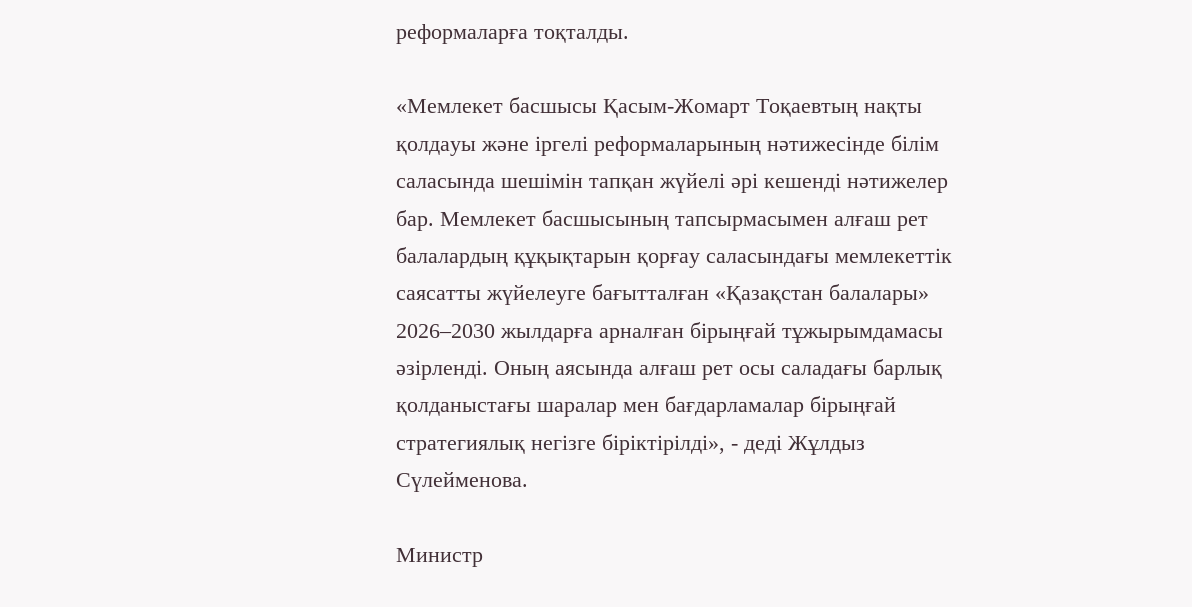реформаларға тоқталды.

«Мемлекет басшысы Қасым-Жомарт Тоқаевтың нақты қолдауы және іргелі реформаларының нәтижесінде білім саласында шешімін тапқан жүйелі әрі кешенді нәтижелер бар. Мемлекет басшысының тапсырмасымен алғаш рет балалардың құқықтарын қорғау саласындағы мемлекеттік саясатты жүйелеуге бағытталған «Қазақстан балалары» 2026–2030 жылдарға арналған бірыңғай тұжырымдамасы әзірленді. Оның аясында алғаш рет осы саладағы барлық қолданыстағы шаралар мен бағдарламалар бірыңғай стратегиялық негізге біріктірілді», - деді Жұлдыз Сүлейменова.

Министр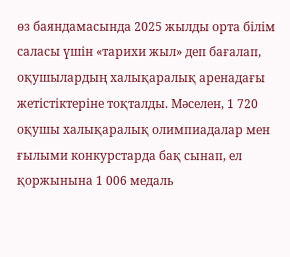өз баяндамасында 2025 жылды орта білім саласы үшін «тарихи жыл» деп бағалап, оқушылардың халықаралық аренадағы жетістіктеріне тоқталды. Мәселен, 1 720 оқушы халықаралық олимпиадалар мен ғылыми конкурстарда бақ сынап, ел қоржынына 1 006 медаль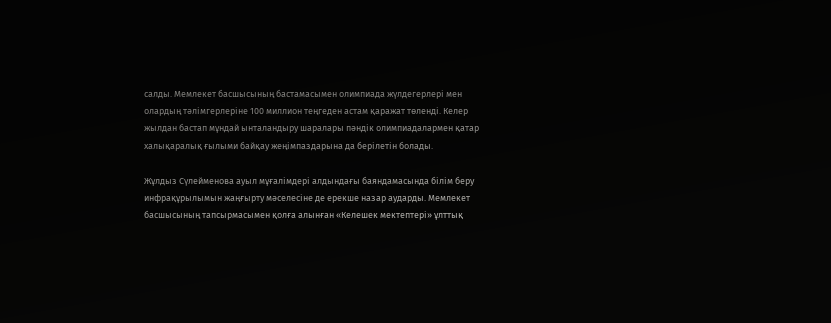салды. Мемлекет басшысының бастамасымен олимпиада жүлдегерлері мен олардың тәлімгерлеріне 100 миллион теңгеден астам қаражат төленді. Келер жылдан бастап мұндай ынталандыру шаралары пәндік олимпиадалармен қатар халықаралық ғылыми байқау жеңімпаздарына да берілетін болады.

Жұлдыз Сүлейменова ауыл мұғалімдері алдындағы баяндамасында білім беру инфрақұрылымын жаңғырту мәселесіне де ерекше назар аударды. Мемлекет басшысының тапсырмасымен қолға алынған «Келешек мектептері» ұлттық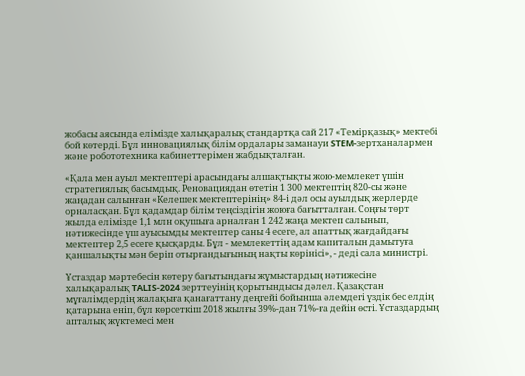жобасы аясында елімізде халықаралық стандартқа сай 217 «Темірқазық» мектебі бой көтерді. Бұл инновациялық білім ордалары заманауи STEM-зертханалармен және робототехника кабинеттерімен жабдықталған.

«Қала мен ауыл мектептері арасындағы алшақтықты жою-мемлекет үшін стратегиялық басымдық. Реновациядан өтетін 1 300 мектептің 820-сы және жаңадан салынған «Келешек мектептерінің» 84-і дәл осы ауылдық жерлерде орналасқан. Бұл қадамдар білім теңсіздігін жоюға бағытталған. Соңғы төрт жылда елімізде 1,1 млн оқушыға арналған 1 242 жаңа мектеп салынып, нәтижесінде үш ауысымды мектептер саны 4 есеге, ал апаттық жағдайдағы мектептер 2,5 есеге қысқарды. Бұл - мемлекеттің адам капиталын дамытуға қаншалықты мән беріп отырғандығының нақты көрінісі», - деді сала министрі.

Ұстаздар мәртебесін көтеру бағытындағы жұмыстардың нәтижесіне халықаралық TALIS-2024 зерттеуінің қорытындысы дәлел. Қазақстан мұғалімдердің жалақыға қанағаттану деңгейі бойынша әлемдегі үздік бес елдің қатарына еніп, бұл көрсеткіш 2018 жылғы 39%-дан 71%-ға дейін өсті. Ұстаздардың апталық жүктемесі мен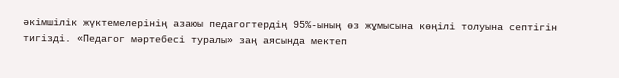әкімшілік жүктемелерінің азаюы педагогтердің 95%-ының өз жұмысына көңілі толуына септігін тигізді. «Педагог мәртебесі туралы» заң аясында мектеп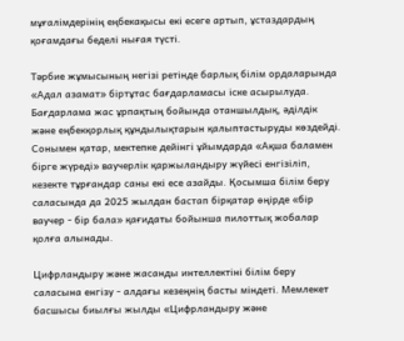мұғалімдерінің еңбекақысы екі есеге артып, ұстаздардың қоғамдағы беделі нығая түсті.

Тәрбие жұмысының негізі ретінде барлық білім ордаларында «Адал азамат» біртұтас бағдарламасы іске асырылуда. Бағдарлама жас ұрпақтың бойында отаншылдық, әділдік және еңбекқорлық құндылықтарын қалыптастыруды көздейді. Сонымен қатар, мектепке дейінгі ұйымдарда «Ақша баламен бірге жүреді» ваучерлік қаржыландыру жүйесі енгізіліп, кезекте тұрғандар саны екі есе азайды. Қосымша білім беру саласында да 2025 жылдан бастап бірқатар өңірде «бір ваучер - бір бала» қағидаты бойынша пилоттық жобалар қолға алынады.

Цифрландыру және жасанды интеллектіні білім беру саласына енгізу - алдағы кезеңнің басты міндеті. Мемлекет басшысы биылғы жылды «Цифрландыру және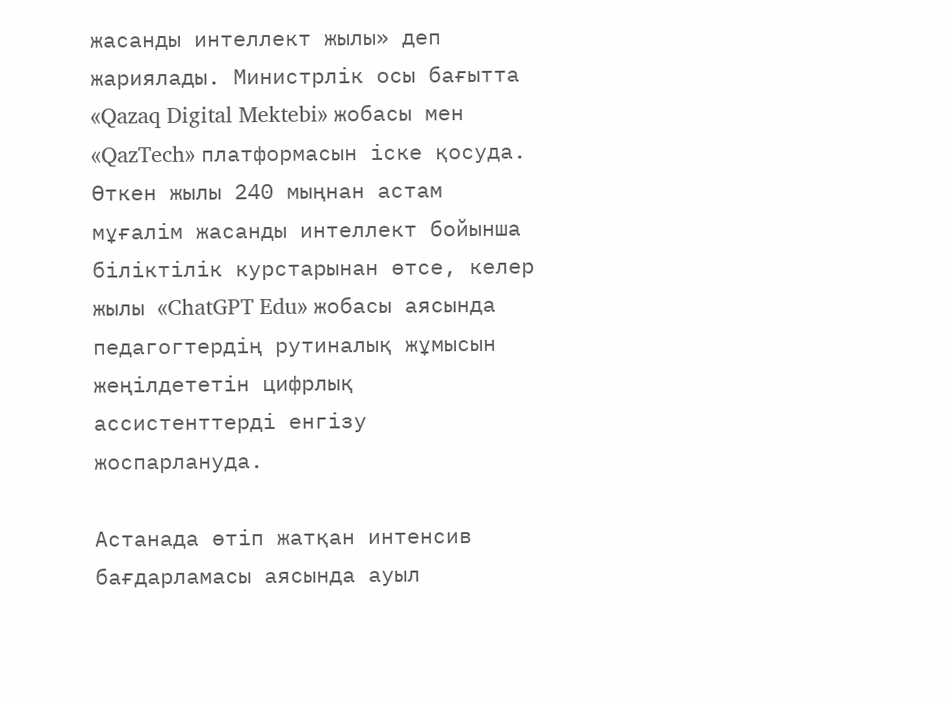жасанды интеллект жылы» деп жариялады. Министрлік осы бағытта «Qazaq Digital Mektebi» жобасы мен «QazTech» платформасын іске қосуда. Өткен жылы 240 мыңнан астам мұғалім жасанды интеллект бойынша біліктілік курстарынан өтсе, келер жылы «ChatGPT Edu» жобасы аясында педагогтердің рутиналық жұмысын жеңілдететін цифрлық ассистенттерді енгізу жоспарлануда.

Астанада өтіп жатқан интенсив бағдарламасы аясында ауыл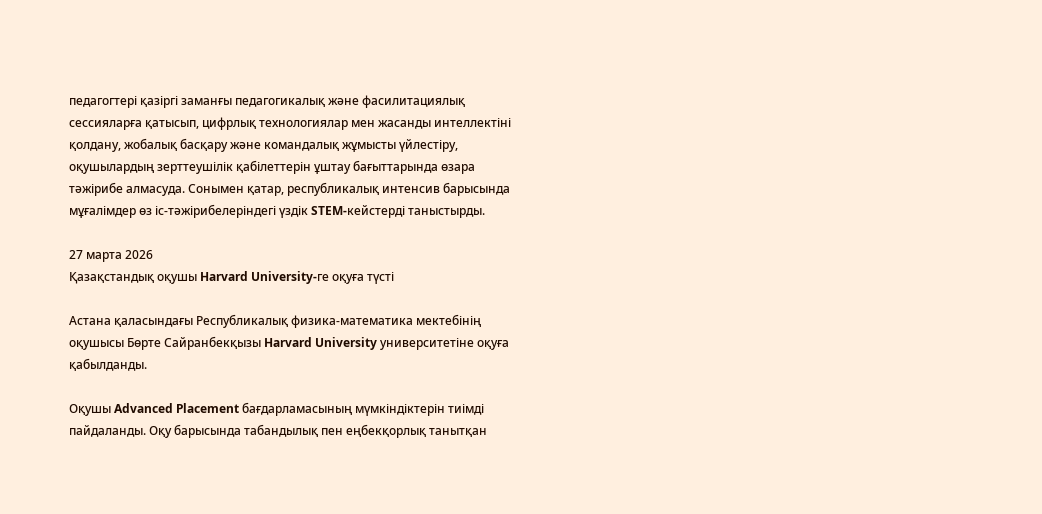педагогтері қазіргі заманғы педагогикалық және фасилитациялық сессияларға қатысып, цифрлық технологиялар мен жасанды интеллектіні қолдану, жобалық басқару және командалық жұмысты үйлестіру, оқушылардың зерттеушілік қабілеттерін ұштау бағыттарында өзара тәжірибе алмасуда. Сонымен қатар, республикалық интенсив барысында мұғалімдер өз іс-тәжірибелеріндегі үздік STEM-кейстерді таныстырды.

27 марта 2026
Қазақстандық оқушы Harvard University-ге оқуға түсті

Астана қаласындағы Республикалық физика-математика мектебінің оқушысы Бөрте Сайранбекқызы Harvard University университетіне оқуға қабылданды.

Оқушы Advanced Placement бағдарламасының мүмкіндіктерін тиімді пайдаланды. Оқу барысында табандылық пен еңбекқорлық танытқан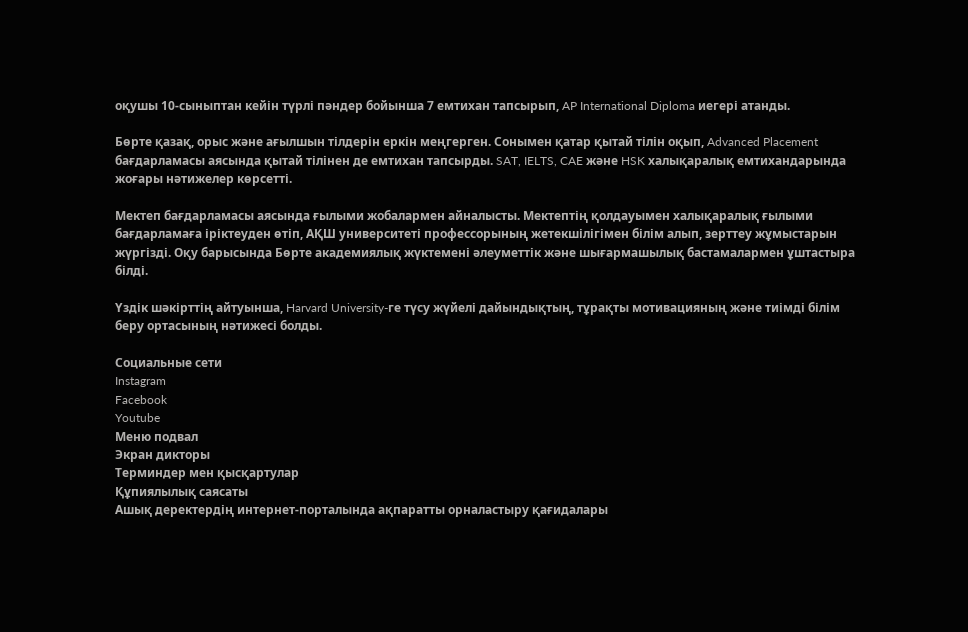оқушы 10-сыныптан кейін түрлі пәндер бойынша 7 емтихан тапсырып, AP International Diploma иегері атанды.

Бөрте қазақ, орыс және ағылшын тілдерін еркін меңгерген. Сонымен қатар қытай тілін оқып, Advanced Placement бағдарламасы аясында қытай тілінен де емтихан тапсырды. SAT, IELTS, CAE және HSK халықаралық емтихандарында жоғары нәтижелер көрсетті.

Мектеп бағдарламасы аясында ғылыми жобалармен айналысты. Мектептің қолдауымен халықаралық ғылыми бағдарламаға іріктеуден өтіп, АҚШ университеті профессорының жетекшілігімен білім алып, зерттеу жұмыстарын жүргізді. Оқу барысында Бөрте академиялық жүктемені әлеуметтік және шығармашылық бастамалармен ұштастыра білді.

Үздік шәкірттің айтуынша, Harvard University-ге түсу жүйелі дайындықтың, тұрақты мотивацияның және тиімді білім беру ортасының нәтижесі болды.

Социальные сети
Instagram
Facebook
Youtube
Меню подвал
Экран дикторы
Терминдер мен қысқартулар
Құпиялылық саясаты
Ашық деректердің интернет-порталында ақпаратты орналастыру қағидалары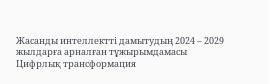Жасанды интеллектті дамытудың 2024 – 2029 жылдарға арналған тұжырымдамасы
Цифрлық трансформация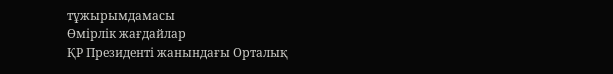тұжырымдамасы
Өмірлік жағдайлар
ҚР Президенті жанындағы Орталық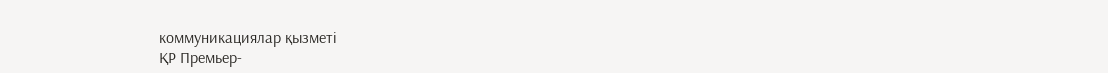коммуникациялар қызметі
ҚР Премьер-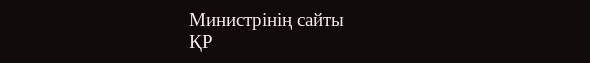Министрінің сайты
ҚР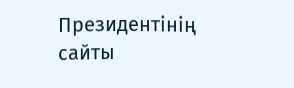Президентінің сайты